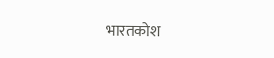भारतकोश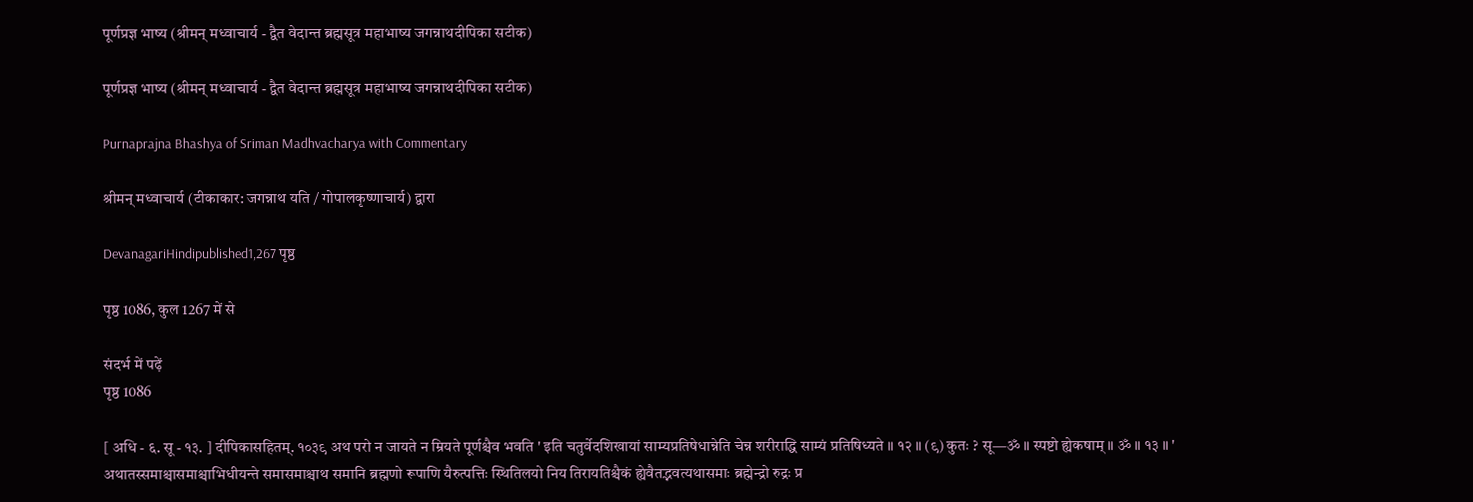पूर्णप्रज्ञ भाष्य (श्रीमन् मध्वाचार्य - द्वैत वेदान्त ब्रह्मसूत्र महाभाष्य जगन्नाथदीपिका सटीक)

पूर्णप्रज्ञ भाष्य (श्रीमन् मध्वाचार्य - द्वैत वेदान्त ब्रह्मसूत्र महाभाष्य जगन्नाथदीपिका सटीक)

Purnaprajna Bhashya of Sriman Madhvacharya with Commentary

श्रीमन् मध्वाचार्य (टीकाकार: जगन्नाथ यति / गोपालकृष्णाचार्य) द्वारा

DevanagariHindipublished1,267 पृष्ठ

पृष्ठ 1086, कुल 1267 में से

संदर्भ में पढ़ें
पृष्ठ 1086

[ अधि - ६. सू - १३. ] दीपिकासहितम्. १०३९ अथ परो न जायते न म्रियते पूर्णश्चैव भवति ' इति चतुर्वेदशिखायां साम्यप्रतिषेधान्नेति चेन्न शरीराद्धि साम्यं प्रतिषिध्यते ॥ १२ ॥ (९) कुतः ? सू—ॐ ॥ स्पष्टो ह्येकषाम् ॥ ॐ ॥ १३ ॥ ' अथातस्समाश्चासमाश्चाभिधीयन्ते समासमाश्चाथ समानि ब्रह्मणो रूपाणि यैरुत्पत्तिः स्थितिलयो निय तिरायतिश्चैकं ह्येवैतद्भवत्यथासमाः ब्रह्मेन्द्रो रुद्रः प्र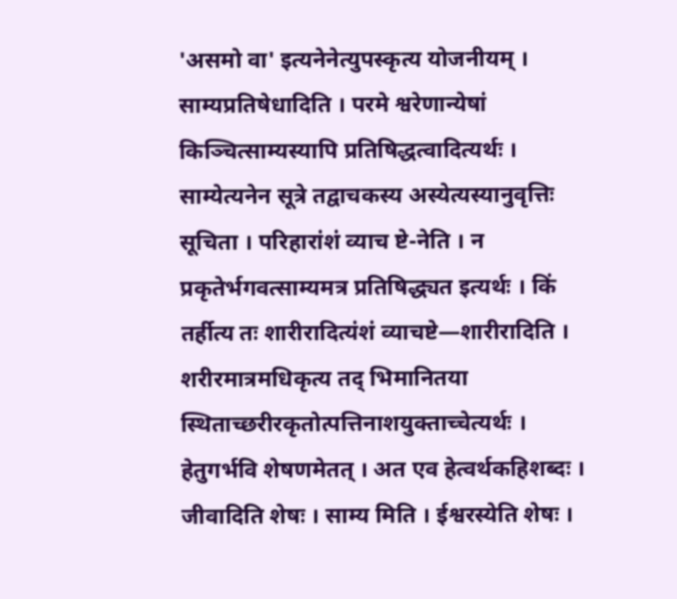'असमो वा' इत्यनेनेत्युपस्कृत्य योजनीयम् । साम्यप्रतिषेधादिति । परमे श्वरेणान्येषां किञ्चित्साम्यस्यापि प्रतिषिद्धत्वादित्यर्थः । साम्येत्यनेन सूत्रे तद्वाचकस्य अस्येत्यस्यानुवृत्तिः सूचिता । परिहारांशं व्याच ष्टे-नेति । न प्रकृतेर्भगवत्साम्यमत्र प्रतिषिद्ध्यत इत्यर्थः । किं तर्हीत्य तः शारीरादित्यंशं व्याचष्टे—शारीरादिति । शरीरमात्रमधिकृत्य तद् भिमानितया स्थिताच्छरीरकृतोत्पत्तिनाशयुक्ताच्चेत्यर्थः । हेतुगर्भवि शेषणमेतत् । अत एव हेत्वर्थकहिशब्दः । जीवादिति शेषः । साम्य मिति । ईश्वरस्येति शेषः ।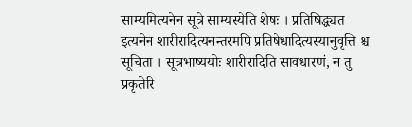साम्यमित्यनेन सूत्रे साम्यस्येति शेषः । प्रतिषिद्ध्यत इत्यनेन शारीरादित्यनन्तरमपि प्रतिषेधादित्यस्यानुवृत्ति श्च सूचिता । सूत्रभाष्ययोः शारीरादिति सावधारणं, न तु प्रकृतेरि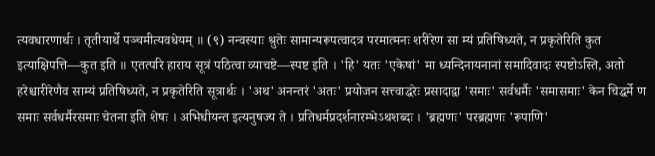त्यवधारणार्थः । तृतीयार्थे पञ्चमीत्यवधेयम् ॥ (९) नन्वस्याः श्रुतेः सामान्यरूपत्वादत्र परमात्मनः शरीरेण सा म्यं प्रतिषिध्यते, न प्रकृतेरिति कुत इत्याक्षिपत्ति—कुत इति ॥ एतत्परि हाराय सूत्रं पठित्वा व्याचष्टे—स्पष्ट इति । 'हि' यतः 'एकेषां' मा ध्यन्दिनायनानां समादिवादः स्पष्टोऽस्ति, अतो हरेश्चारीरेणैव साम्यं प्रतिषिध्यते, न प्रकृतेरिति सूत्रार्थः । 'अथ' अनन्तरं 'अतः' प्रयोजन सत्त्वाद्धरेः प्रसादाद्वा 'समाः' सर्वधर्मैः 'समासमाः' केन चिद्धर्मे ण समाः सर्वधर्मैरसमाः चेतना इति शेषः । अभिधीयन्त इत्यनुषज्य ते । प्रतिधर्मप्रदर्शनारम्भेऽथशब्दः । 'ब्रह्मणः' परब्रह्मणः 'रूपाणि'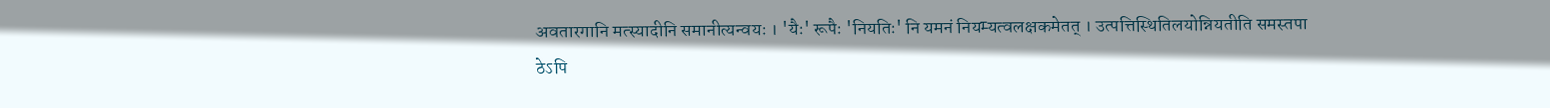अवतारगानि मत्स्यादीनि समानीत्यन्वयः । 'यैः' रूपैः 'नियतिः' नि यमनं नियम्यत्वलक्षकमेतत् । उत्पत्तिस्थितिलयोन्नियतीति समस्तपा ठेऽपि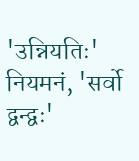'उन्नियतिः' नियमनं, 'सर्वो द्वन्द्वः'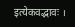इत्येकवद्भावः ।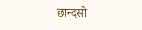छान्दसो